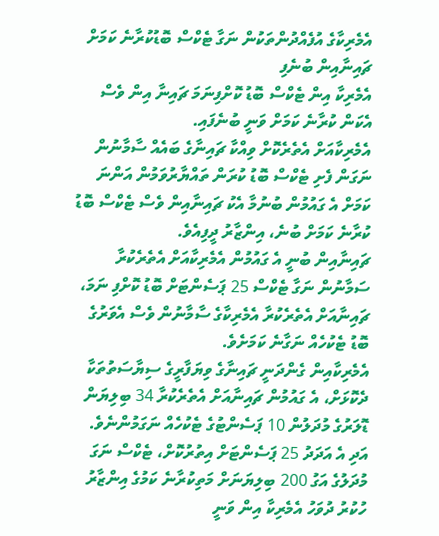އެމެރިކާގެ އުފެއްދުންތަކުން ނަގާ ޓެކްސް ބޮޑުކުރާނެ ކަމަށް ޗައިނާއިން ބުނެފި
އެމެރިކާ އިން ޓެކްސް ބޮޑު ކޮށްފިނަމަ ޗައިނާ އިން ވެސް އެކަން ކުރާނެ ކަމަށް ވަނީ ބުނެފައި.
އެމެރިކާއަށް އެތެރެކޮށް ވިއްކާ ޗައިނާގެ ބައެއް ސާމާނުން ނަގަން ފެށި ޓެކްސް ބޮޑު ކުރަން ތައްޔާރުވަމުން އަންނަ ކަމަށް އެ ގައުމުން ބުނުމާ އެކު ޗައިނާއިން ވެސް ޓެކްސް ބޮޑު ކުރާނެ ކަމަށް ބުނެ، އިންޒާރު ދީފިއެވެ.
ޗައިނާއިން ބުނީ އެ ގައުމުން އެމެރިކާއަށް އެތެރެކުރާ ސަމާނުން ނަގާ ޓެކްސް 25 ޕަސެންޓަށް ބޮޑު ކޮށްފި ނަމަ، ޗައިނާއަށް އެތެރެކުރާ އެމެރިކާގެ ސާމާނުން ވެސް އެވަރުގެ ބޮޑު ޓެކުހެއް ނަގާނެ ކަމަށެވެ.
އެމެރިކާއިން ގެންދަނީ ޗައިނާގެ ވިޔަފާރީގެ ސިޔާސަތުތަކާ ދެކޮޅަށް، އެ ގައުމުން ޗައިނާއަށް އެތެރެކުރާ 34 ބިލިޔަން ޑޮލަރުގެ މުދަލުން 10 ޕަސެންޓުގެ ޓެކުހެއް ނަގަމުންނެވެ. އަދި އެ އަދަދު 25 ޕަސެންޓަށް އިތުރުކޮށް، ޓެކްސް ނަގަ މުދަލުގެ އަގު 200 ބިލިޔަނަށް މަތިކުރާނެ ކަމުގެ އިންޒާރު ހުކުރު ދުވަހު އެމެރިކާ އިން ވަނީ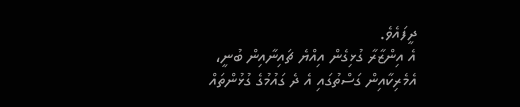ދީފައެވެ.
އެ އިންޒާރާ ގުޅިގެން އިއްޔެ ޗައިނާއިން ބުނީ، އެމެރިކާއިން ގަސްތުގައި އެ ދެ ގައުމުގެ ގުޅުންތައް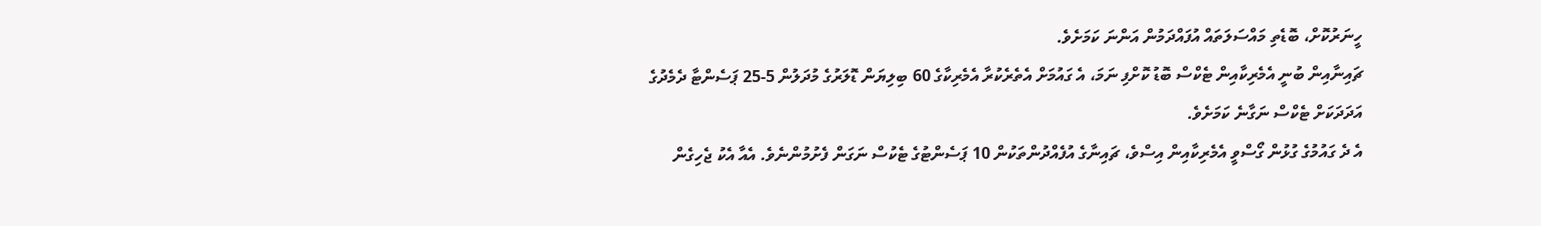ހީނަރުކޮށް، ބޮޑެތި މައްސަލަތައް އުފައްދަމުން އަންނަ ކަމަށެވެ.
ޗައިނާއިން ބުނީ އެމެރިކާއިން ޓެކްސް ބޮޑު ކޮށްފި ނަމަ، އެ ގައުމަށް އެތެރެކުރާ އެމެރިކާގެ 60 ބިލިޔަން ޑޮލަރުގެ މުދަލުން 5-25 ޕަސެންޓާ ދެމެދުގެ އަދަދަކަށް ޓެކްސް ނަގާނެ ކަމަށެވެ.
އެ ދެ ގައުމުގެ ގުޅުން ގޯސްވީ އެމެރިކާއިން އިސްވެ، ޗައިނާގެ އުފެއްދުންތަކުން 10 ޕަސެންޓުގެ ޓެކުސް ނަގަން ފެށުމުންނެވެ. އެއާ އެކު ޖެހިގެން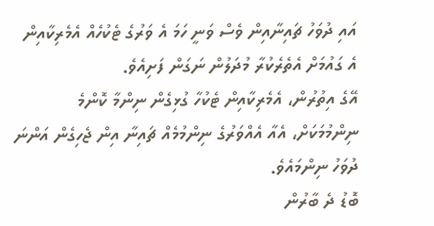އައި ދުވަހު ޗައިނާއިން ވެސް ވަނީ ހަމަ އެ ވަރުގެ ޓެކުހެއް އެމެރިކާއިން އެ ގައުމަށް އެތެރެކުރާ މުދަލުން ނަގަން ފަށިއެވެ.
އޭގެ އިތުރުން، އެމެރިކާއިން ޓެކުހާ ގުޅިގެން ނިންމާ ކޮންމެ ނިންމުމަކަށް، އެއާ އެއްވަރުގެ ނިންމުމެއް ޗައިނާ އިން ޖެހިގެން އަންނަ ދުވަހު ނިންމައެވެ.
ބޮޑު ދެ ބާރުން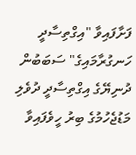ފަށާފައިވާ "އިގްތިސާދީ ހަނގުރާމައިގެ" ސަބަބުން ދުނިޔޭގެ އިގްތިސާދީ ދުވެލި މަޑުޖެހުމުގެ ބިރު ހީވެފައިވާ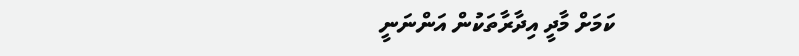ކަމަށް މާދީ އިދާރާތަކުން އަންނަނީ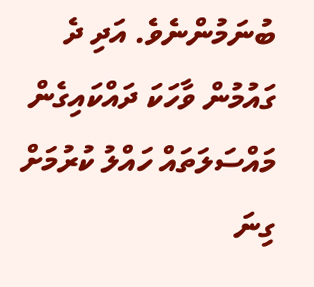ބުނަމުންނެވެ. އަދި ދެ ގައުމުން ވާހަކަ ދައްކައިގެން މައްސަލަތައް ހައްލު ކުރުމަށް ގިނަ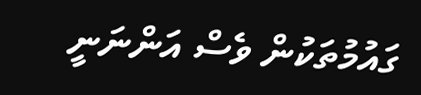ގައުމުތަކުން ވެސް އަންނަނީ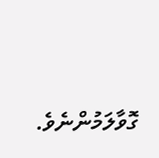ގޮވާލަމުންނެވެ.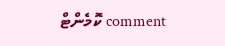comment ކޮމެންޓް